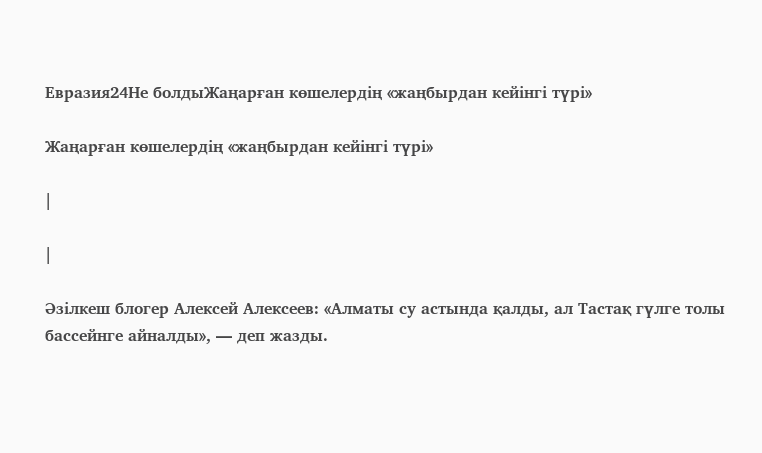Евразия24Не болдыЖаңарған көшелердің «жаңбырдан кейінгі түрі»

Жаңарған көшелердің «жаңбырдан кейінгі түрі»

|

|

Әзілкеш блогер Алексей Алексеев: «Алматы су астында қалды, ал Тастақ гүлге толы бассейнге айналды», — деп жазды.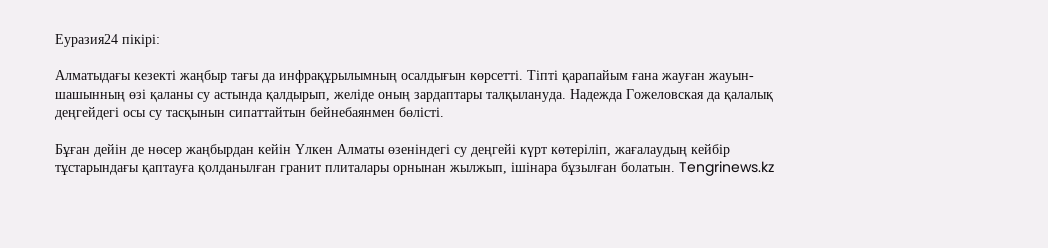Еуразия24 пікірі:

Алматыдағы кезекті жаңбыр тағы да инфрақұрылымның осалдығын көрсетті. Тіпті қарапайым ғана жауған жауын-шашынның өзі қаланы су астында қалдырып, желіде оның зардаптары талқылануда. Надежда Гожеловская да қалалық деңгейдегі осы су тасқынын сипаттайтын бейнебаянмен бөлісті.

Бұған дейін де нөсер жаңбырдан кейін Үлкен Алматы өзеніндегі су деңгейі күрт көтеріліп, жағалаудың кейбір тұстарындағы қаптауға қолданылған гранит плиталары орнынан жылжып, ішінара бұзылған болатын. Tengrinews.kz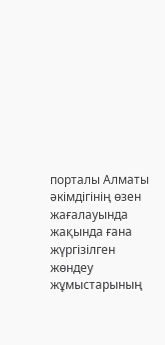порталы Алматы әкімдігінің өзен жағалауында жақында ғана жүргізілген жөндеу жұмыстарының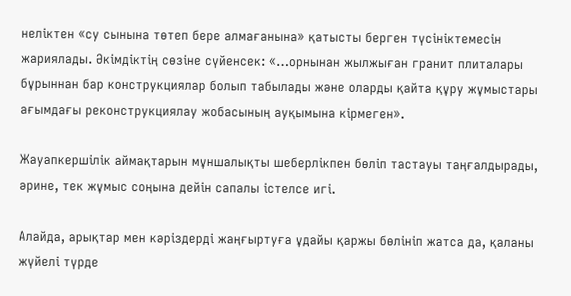неліктен «су сынына төтеп бере алмағанына» қатысты берген түсініктемесін жариялады. Әкімдіктің сөзіне сүйенсек: «…орнынан жылжыған гранит плиталары бұрыннан бар конструкциялар болып табылады және оларды қайта құру жұмыстары ағымдағы реконструкциялау жобасының ауқымына кірмеген».

Жауапкершілік аймақтарын мұншалықты шеберлікпен бөліп тастауы таңғалдырады, әрине, тек жұмыс соңына дейін сапалы істелсе игі.

Алайда, арықтар мен кәріздерді жаңғыртуға ұдайы қаржы бөлініп жатса да, қаланы жүйелі түрде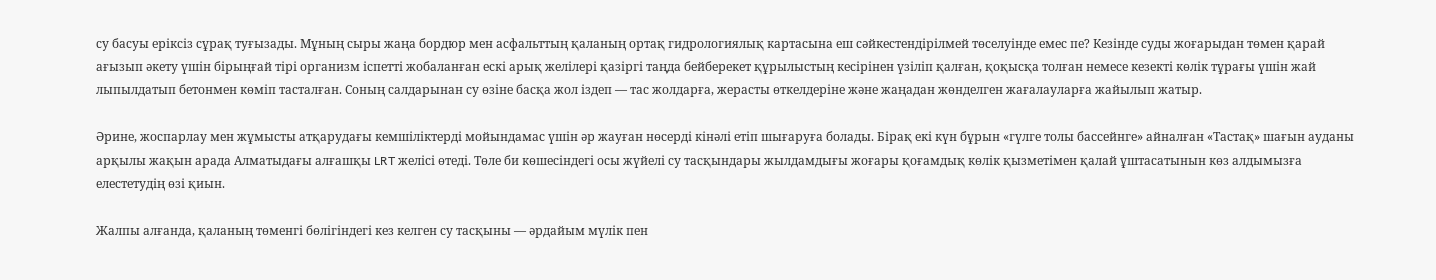су басуы еріксіз сұрақ туғызады. Мұның сыры жаңа бордюр мен асфальттың қаланың ортақ гидрологиялық картасына еш сәйкестендірілмей төселуінде емес пе? Кезінде суды жоғарыдан төмен қарай ағызып әкету үшін бірыңғай тірі организм іспетті жобаланған ескі арық желілері қазіргі таңда бейберекет құрылыстың кесірінен үзіліп қалған, қоқысқа толған немесе кезекті көлік тұрағы үшін жай лыпылдатып бетонмен көміп тасталған. Соның салдарынан су өзіне басқа жол іздеп — тас жолдарға, жерасты өткелдеріне және жаңадан жөнделген жағалауларға жайылып жатыр.

Әрине, жоспарлау мен жұмысты атқарудағы кемшіліктерді мойындамас үшін әр жауған нөсерді кінәлі етіп шығаруға болады. Бірақ екі күн бұрын «гүлге толы бассейнге» айналған «Тастақ» шағын ауданы арқылы жақын арада Алматыдағы алғашқы LRT желісі өтеді. Төле би көшесіндегі осы жүйелі су тасқындары жылдамдығы жоғары қоғамдық көлік қызметімен қалай ұштасатынын көз алдымызға елестетудің өзі қиын.

Жалпы алғанда, қаланың төменгі бөлігіндегі кез келген су тасқыны — әрдайым мүлік пен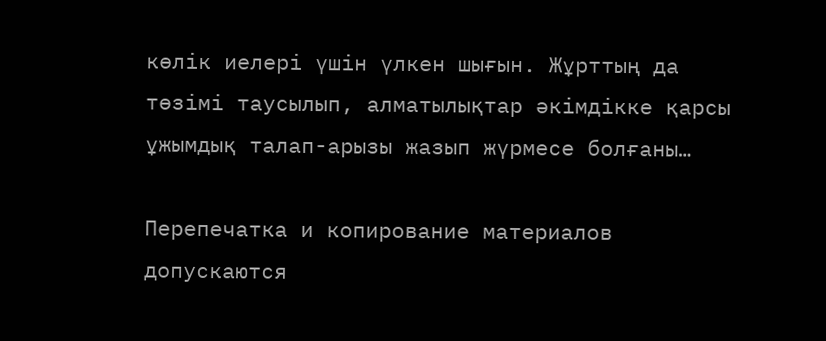көлік иелері үшін үлкен шығын. Жұрттың да төзімі таусылып, алматылықтар әкімдікке қарсы ұжымдық талап-арызы жазып жүрмесе болғаны…

Перепечатка и копирование материалов допускаются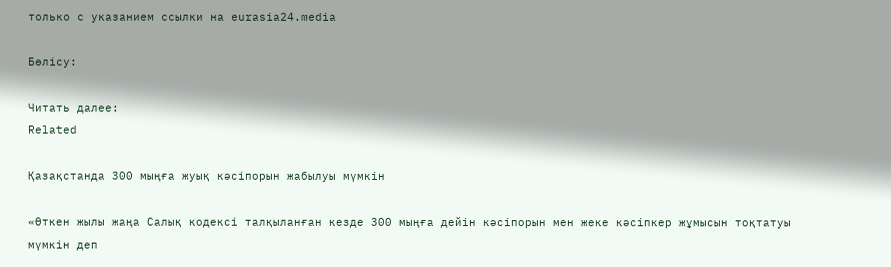только с указанием ссылки на eurasia24.media

Бөлісу:

Читать далее:
Related

Қазақстанда 300 мыңға жуық кәсіпорын жабылуы мүмкін

«Өткен жылы жаңа Салық кодексі талқыланған кезде 300 мыңға дейін кәсіпорын мен жеке кәсіпкер жұмысын тоқтатуы мүмкін деп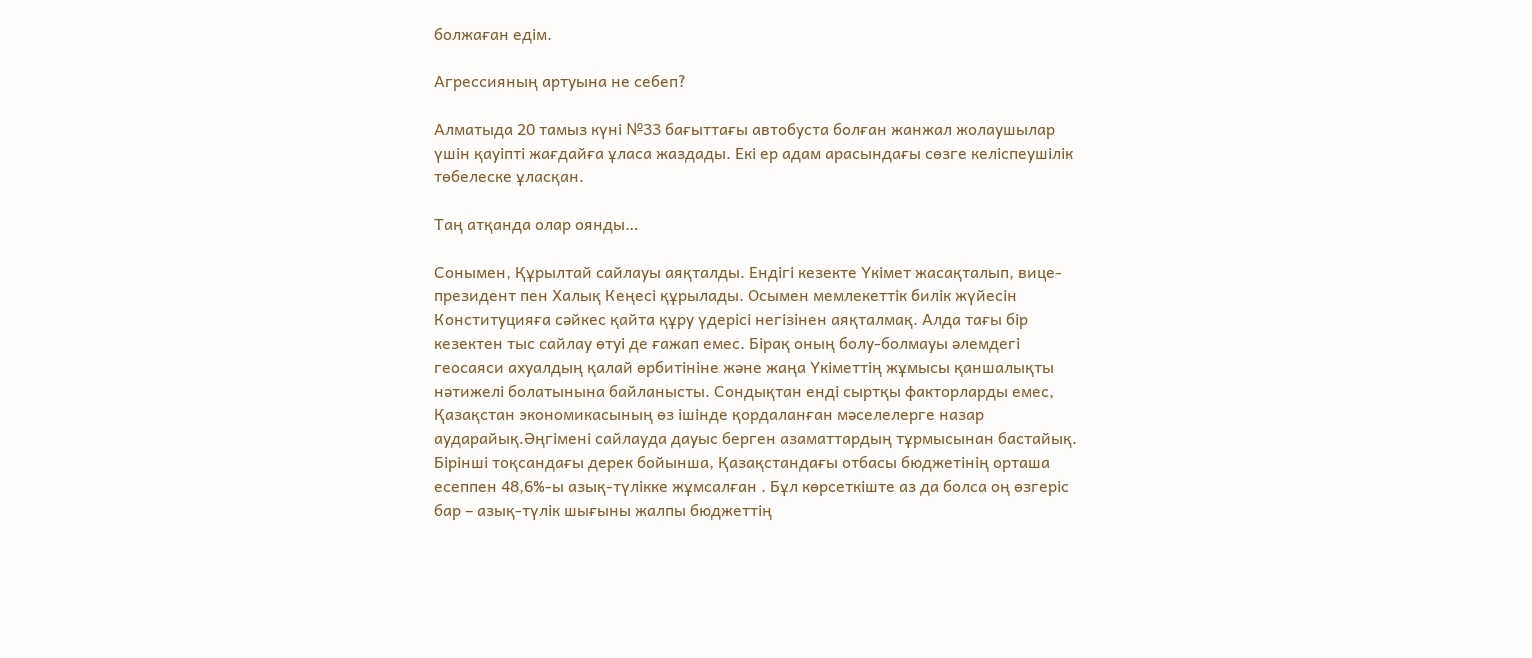болжаған едім.

Агрессияның артуына не себеп?

Алматыда 20 тамыз күні №33 бағыттағы автобуста болған жанжал жолаушылар үшін қауіпті жағдайға ұласа жаздады. Екі ер адам арасындағы сөзге келіспеушілік төбелеске ұласқан.

Таң атқанда олар оянды…

Сонымен, Құрылтай сайлауы аяқталды. Ендігі кезекте Үкімет жасақталып, вице-президент пен Халық Кеңесі құрылады. Осымен мемлекеттік билік жүйесін Конституцияға сәйкес қайта құру үдерісі негізінен аяқталмақ. Алда тағы бір кезектен тыс сайлау өтуі де ғажап емес. Бірақ оның болу-болмауы әлемдегі геосаяси ахуалдың қалай өрбитініне және жаңа Үкіметтің жұмысы қаншалықты нәтижелі болатынына байланысты. Сондықтан енді сыртқы факторларды емес, Қазақстан экономикасының өз ішінде қордаланған мәселелерге назар аударайық.Әңгімені сайлауда дауыс берген азаматтардың тұрмысынан бастайық. Бірінші тоқсандағы дерек бойынша, Қазақстандағы отбасы бюджетінің орташа есеппен 48,6%-ы азық-түлікке жұмсалған . Бұл көрсеткіште аз да болса оң өзгеріс бар – азық-түлік шығыны жалпы бюджеттің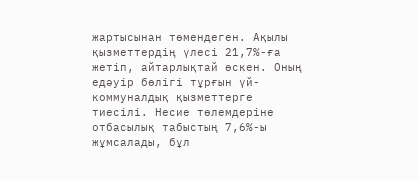жартысынан төмендеген. Ақылы қызметтердің үлесі 21,7%-ға жетіп, айтарлықтай өскен. Оның едәуір бөлігі тұрғын үй-коммуналдық қызметтерге тиесілі. Несие төлемдеріне отбасылық табыстың 7,6%-ы жұмсалады, бұл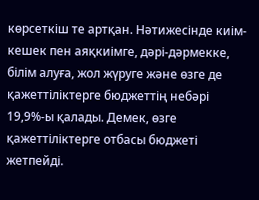көрсеткіш те артқан. Нәтижесінде киім-кешек пен аяқкиімге, дәрі-дәрмекке, білім алуға, жол жүруге және өзге де қажеттіліктерге бюджеттің небәрі 19,9%-ы қалады. Демек, өзге қажеттіліктерге отбасы бюджеті жетпейді.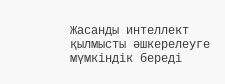Жасанды интеллект қылмысты әшкерелеуге мүмкіндік береді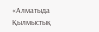«Алматыда Қылмыстық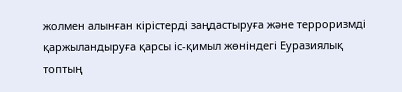жолмен алынған кірістерді заңдастыруға және терроризмді қаржыландыруға қарсы іс-қимыл жөніндегі Еуразиялық топтың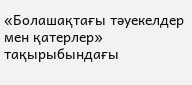«Болашақтағы тәуекелдер мен қатерлер» тақырыбындағы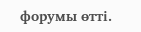форумы өтті.